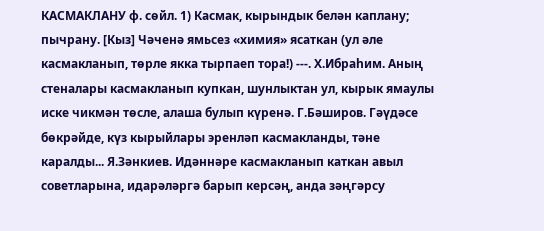КАСМАКЛАНУ ф. сөйл. 1) Касмак, кырындык белән каплану; пычрану. [Кыз] Чәченә ямьсез «химия» ясаткан (ул әле касмакланып, төрле якка тырпаеп тора!) ---. Х.Ибраһим. Аның стеналары касмакланып купкан, шунлыктан ул, кырык ямаулы иске чикмән төсле, алаша булып күренә. Г.Бәширов. Гәүдәсе бөкрәйде, күз кырыйлары эренләп касмакланды, тәне каралды... Я.Зәнкиев. Идәннәре касмакланып каткан авыл советларына, идарәләргә барып керсәң, анда зәңгәрсу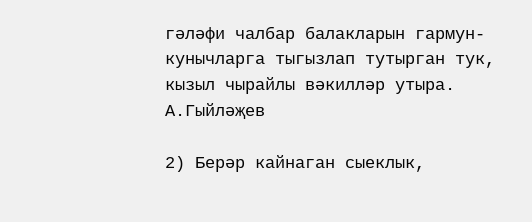гәләфи чалбар балакларын гармун-кунычларга тыгызлап тутырган тук, кызыл чырайлы вәкилләр утыра. А.Гыйләҗев

2) Берәр кайнаган сыеклык,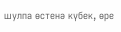шулпа өстенә күбек, өре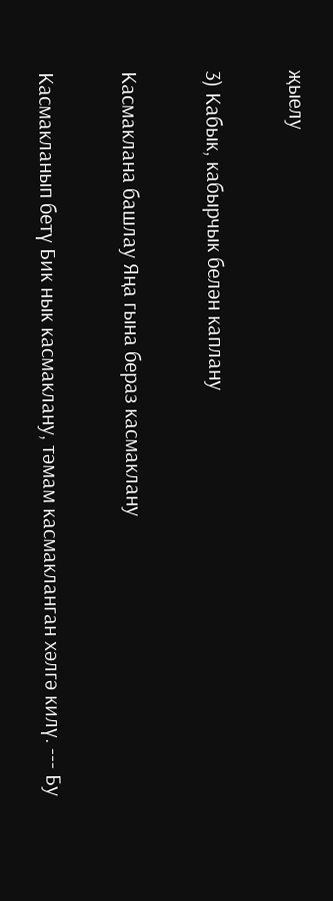җыелу

3) Кабык, кабырчык белән каплану

Касмаклана башлау Яңа гына бераз касмаклану

Касмакланып бетү Бик нык касмаклану, тәмам касмакланган хәлгә килү. --- Бу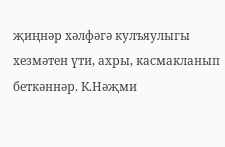җиңнәр хәлфәгә кулъяулыгы хезмәтен үти, ахры, касмакланып беткәннәр. К.Нәҗми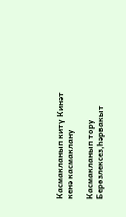Касмакланып китү Кинәт кенә касмаклану

Касмакланып тору Берөзлексез,һәрвакыт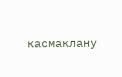касмаклану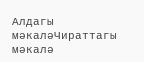Алдагы мәкаләЧираттагы мәкалә